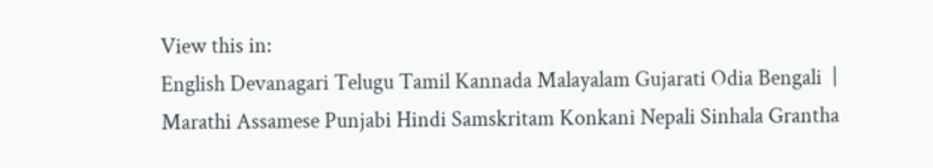View this in:
English Devanagari Telugu Tamil Kannada Malayalam Gujarati Odia Bengali  |
Marathi Assamese Punjabi Hindi Samskritam Konkani Nepali Sinhala Grantha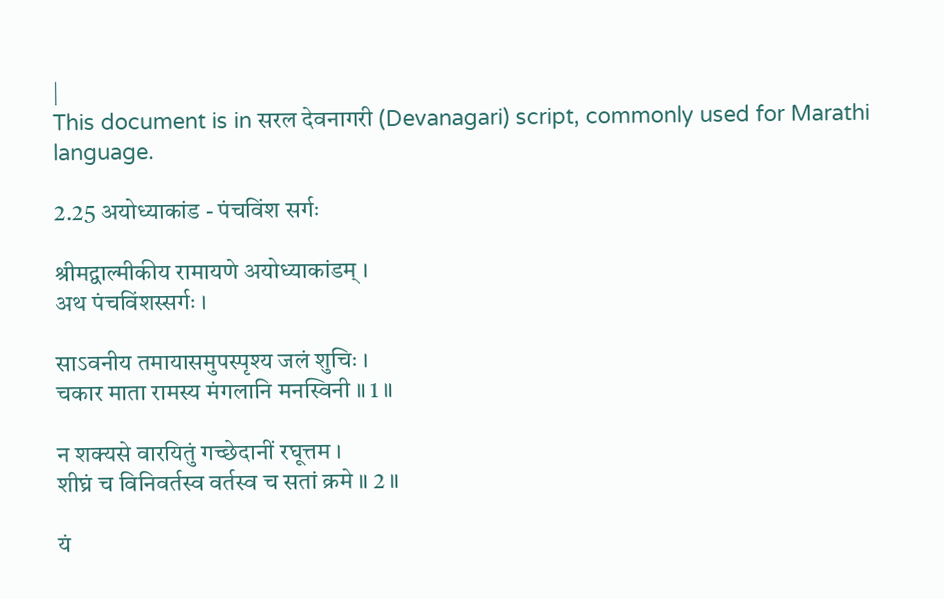|
This document is in सरल देवनागरी (Devanagari) script, commonly used for Marathi language.

2.25 अयोध्याकांड - पंचविंश सर्गः

श्रीमद्वाल्मीकीय रामायणे अयोध्याकांडम् ।
अथ पंचविंशस्सर्गः ।

साऽवनीय तमायासमुपस्पृश्य जलं शुचिः ।
चकार माता रामस्य मंगलानि मनस्विनी ॥ 1 ॥

न शक्यसे वारयितुं गच्छेदानीं रघूत्तम ।
शीघ्रं च विनिवर्तस्व वर्तस्व च सतां क्रमे ॥ 2 ॥

यं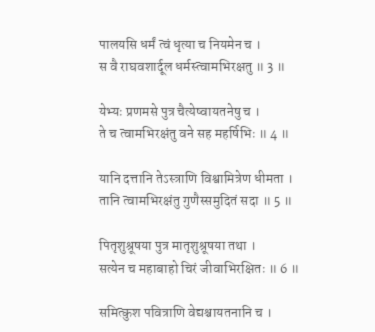पालयसि धर्मं त्वं धृत्या च नियमेन च ।
स वै राघवशार्दूल धर्मस्त्वामभिरक्षतु ॥ 3 ॥

येभ्यः प्रणमसे पुत्र चैत्येष्वायतनेषु च ।
ते च त्वामभिरक्षंतु वने सह महर्षिभिः ॥ 4 ॥

यानि दत्तानि तेऽस्त्राणि विश्वामित्रेण धीमता ।
तानि त्वामभिरक्षंतु गुणैस्समुदितं सदा ॥ 5 ॥

पितृशुश्रूषया पुत्र मातृशुश्रूषया तथा ।
सत्येन च महाबाहो चिरं जीवाभिरक्षितः ॥ 6 ॥

समित्कुश पवित्राणि वेद्यश्चायतनानि च ।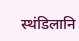स्थंडिलानि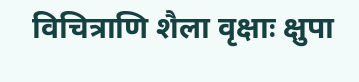विचित्राणि शैला वृक्षाः क्षुपा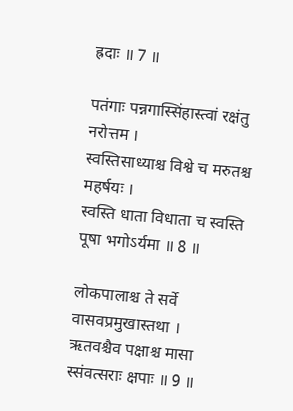ह्रदाः ॥ 7 ॥

पतंगाः पन्नगास्सिंहास्त्वां रक्षंतु नरोत्तम ।
स्वस्तिसाध्याश्च विश्वे च मरुतश्च महर्षयः ।
स्वस्ति धाता विधाता च स्वस्ति पूषा भगोऽर्यमा ॥ 8 ॥

लोकपालाश्च ते सर्वे वासवप्रमुखास्तथा ।
ऋतवश्चैव पक्षाश्च मासा स्संवत्सराः क्षपाः ॥ 9 ॥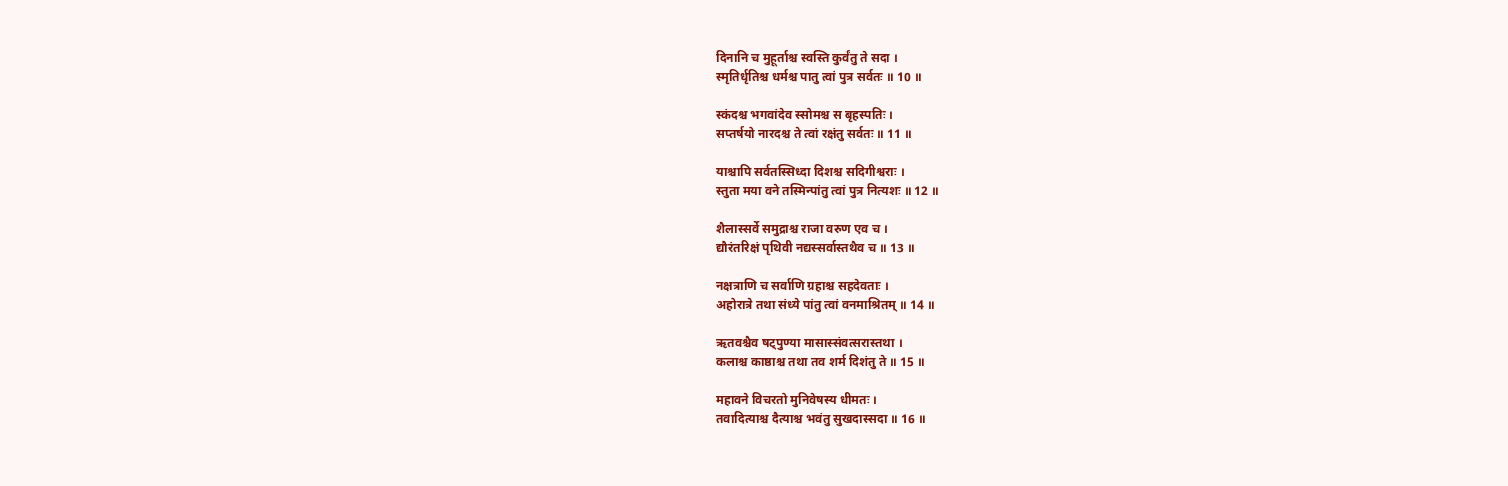दिनानि च मुहूर्ताश्च स्वस्ति कुर्वंतु ते सदा ।
स्मृतिर्धृतिश्च धर्मश्च पातु त्वां पुत्र सर्वतः ॥ 10 ॥

स्कंदश्च भगवांदेव स्सोमश्च स बृहस्पतिः ।
सप्तर्षयो नारदश्च ते त्वां रक्षंतु सर्वतः ॥ 11 ॥

याश्चापि सर्वतस्सिध्दा दिशश्च सदिगीश्वराः ।
स्तुता मया वने तस्मिन्पांतु त्वां पुत्र नित्यशः ॥ 12 ॥

शैलास्सर्वे समुद्राश्च राजा वरुण एव च ।
द्यौरंतरिक्षं पृथिवी नद्यस्सर्वास्तथैव च ॥ 13 ॥

नक्षत्राणि च सर्वाणि ग्रहाश्च सहदेवताः ।
अहोरात्रे तथा संध्ये पांतु त्वां वनमाश्रितम् ॥ 14 ॥

ऋतवश्चैव षट्पुण्या मासास्संवत्सरास्तथा ।
कलाश्च काष्ठाश्च तथा तव शर्म दिशंतु ते ॥ 15 ॥

महावने विचरतो मुनिवेषस्य धीमतः ।
तवादित्याश्च दैत्याश्च भवंतु सुखदास्सदा ॥ 16 ॥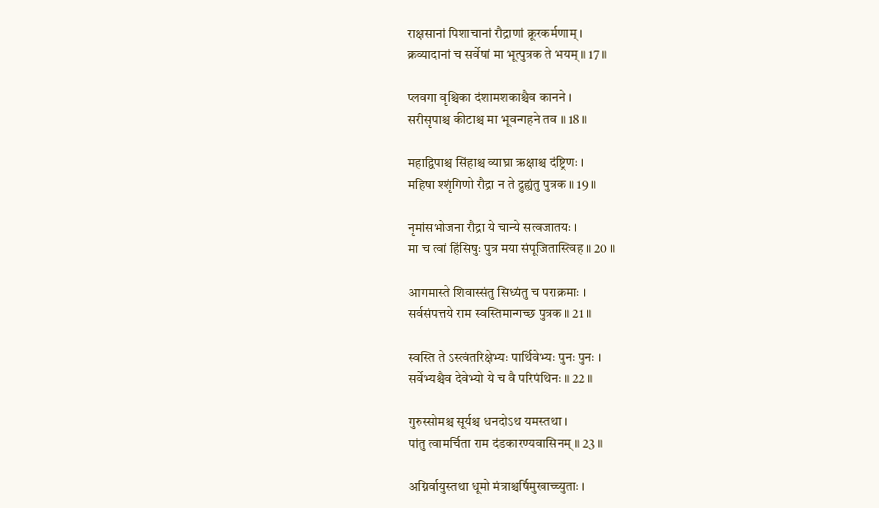राक्षसानां पिशाचानां रौद्राणां क्रूरकर्मणाम् ।
क्रव्यादानां च सर्वेषां मा भूत्पुत्रक ते भयम् ॥ 17 ॥

प्लवगा वृश्चिका दंशामशकाश्चैव कानने ।
सरीसृपाश्च कीटाश्च मा भूवन्गहने तव ॥ 18 ॥

महाद्विपाश्च सिंहाश्च व्याघ्रा ऋक्षाश्च दंष्ट्रिणः ।
महिषा श्शृंगिणो रौद्रा न ते द्रुह्यंतु पुत्रक ॥ 19 ॥

नृमांसभोजना रौद्रा ये चान्ये सत्वजातयः ।
मा च त्वां हिंसिषुः पुत्र मया संपूजितास्त्विह ॥ 20 ॥

आगमास्ते शिवास्संतु सिध्यंतु च पराक्रमाः ।
सर्वसंपत्तये राम स्वस्तिमान्गच्छ पुत्रक ॥ 21 ॥

स्वस्ति ते ऽस्त्वंतरिक्षेभ्यः पार्थिवेभ्यः पुनः पुनः ।
सर्वेभ्यश्चैव देवेभ्यो ये च वै परिपंथिनः ॥ 22 ॥

गुरुस्सोमश्च सूर्यश्च धनदोऽथ यमस्तथा ।
पांतु त्वामर्चिता राम दंडकारण्यवासिनम् ॥ 23 ॥

अग्निर्वायुस्तथा धूमो मंत्राश्चर्षिमुखाच्च्युताः ।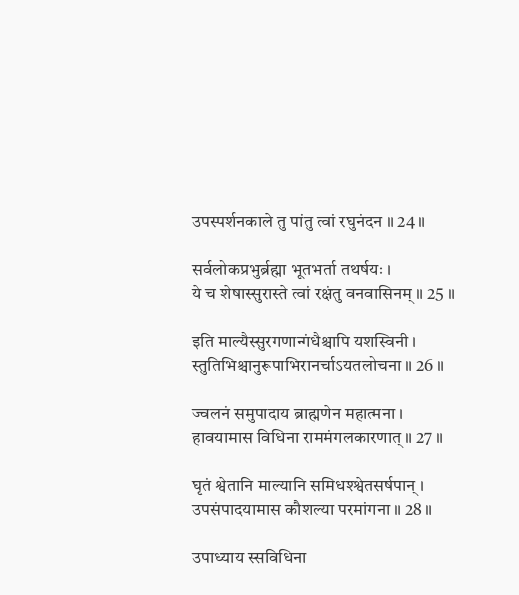उपस्पर्शनकाले तु पांतु त्वां रघुनंदन ॥ 24 ॥

सर्वलोकप्रभुर्ब्रह्मा भूतभर्ता तथर्षयः ।
ये च शेषास्सुरास्ते त्वां रक्षंतु वनवासिनम् ॥ 25 ॥

इति माल्यैस्सुरगणान्गंधैश्चापि यशस्विनी ।
स्तुतिभिश्चानुरूपाभिरानर्चाऽयतलोचना ॥ 26 ॥

ज्वलनं समुपादाय ब्राह्मणेन महात्मना ।
हावयामास विधिना राममंगलकारणात् ॥ 27 ॥

घृतं श्वेतानि माल्यानि समिधश्श्वेतसर्षपान् ।
उपसंपादयामास कौशल्या परमांगना ॥ 28 ॥

उपाध्याय स्सविधिना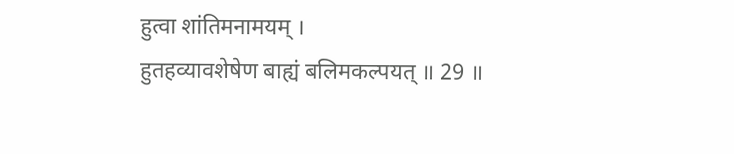हुत्वा शांतिमनामयम् ।
हुतहव्यावशेषेण बाह्यं बलिमकल्पयत् ॥ 29 ॥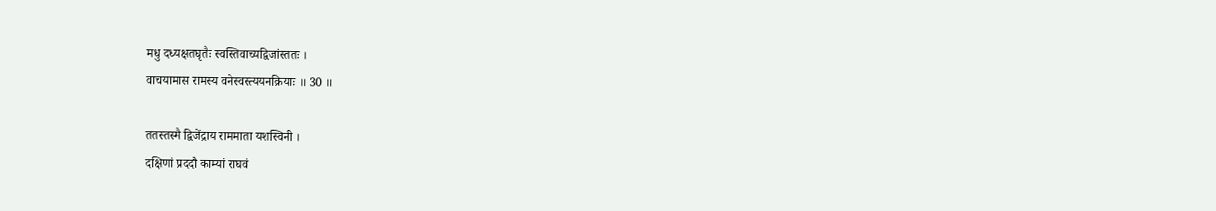मधु दध्यक्षतघृतैः स्वस्तिवाच्यद्विजांस्ततः ।
वाचयामास रामस्य वनेस्वस्त्ययनक्रियाः ॥ 30 ॥

ततस्तस्मै द्विजेंद्राय राममाता यशस्विनी ।
दक्षिणां प्रददौ काम्यां राघवं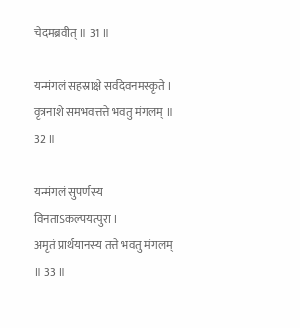चेदमब्रवीत् ॥ 31 ॥

यन्मंगलं सहस्राक्षे सर्वदेवनमस्कृते ।
वृत्रनाशे समभवत्तत्ते भवतु मंगलम् ॥ 32 ॥

यन्मंगलं सुपर्णस्य विनताऽकल्पयत्पुरा ।
अमृतं प्रार्थयानस्य तत्ते भवतु मंगलम् ॥ 33 ॥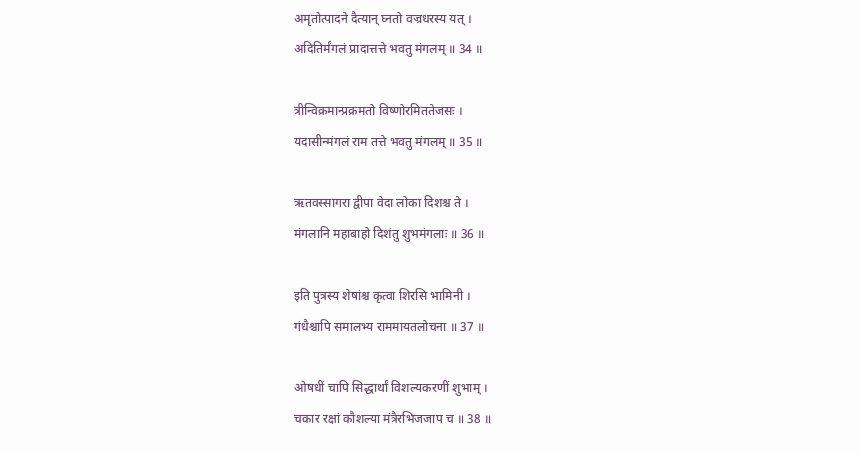अमृतोत्पादने दैत्यान् घ्नतो वज्रधरस्य यत् ।
अदितिर्मंगलं प्रादात्तत्ते भवतु मंगलम् ॥ 34 ॥

त्रीन्विक्रमान्प्रक्रमतो विष्णोरमिततेजसः ।
यदासीन्मंगलं राम तत्ते भवतु मंगलम् ॥ 35 ॥

ऋतवस्सागरा द्वीपा वेदा लोका दिशश्च ते ।
मंगलानि महाबाहो दिशंतु शुभमंगलाः ॥ 36 ॥

इति पुत्रस्य शेषांश्च कृत्वा शिरसि भामिनी ।
गंधैश्चापि समालभ्य राममायतलोचना ॥ 37 ॥

ओषधीं चापि सिद्धार्थां विशल्यकरणीं शुभाम् ।
चकार रक्षां कौशल्या मंत्रैरभिजजाप च ॥ 38 ॥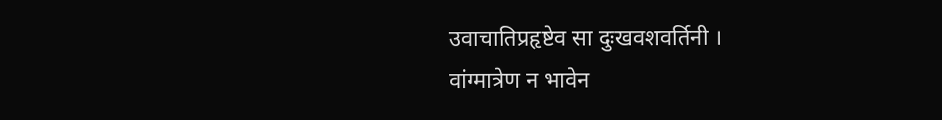उवाचातिप्रहृष्टेव सा दुःखवशवर्तिनी ।
वांग्मात्रेण न भावेन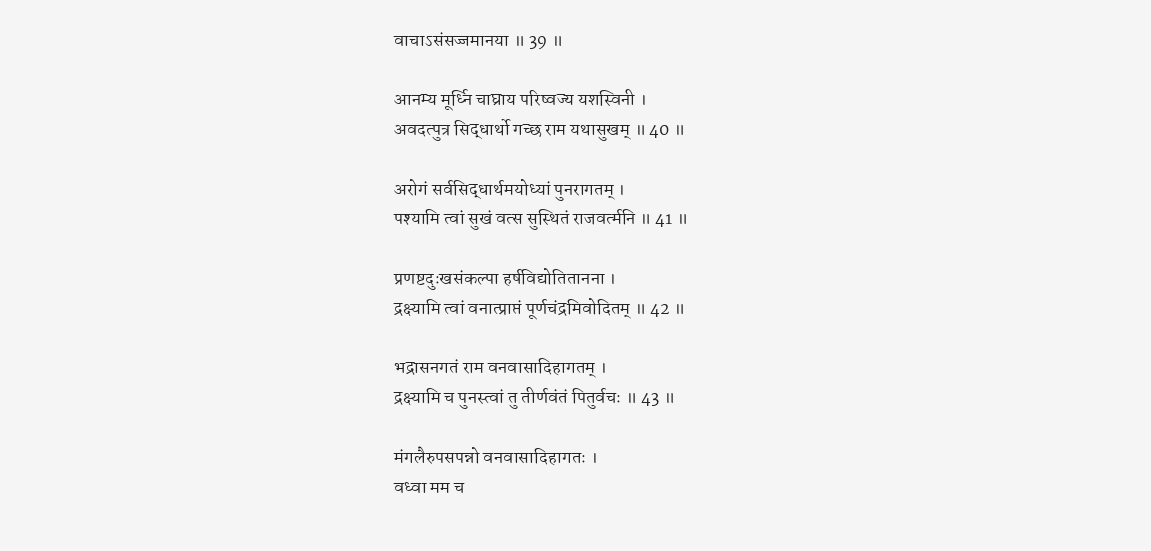वाचाऽसंसज्जमानया ॥ 39 ॥

आनम्य मूर्ध्नि चाघ्राय परिष्वज्य यशस्विनी ।
अवदत्पुत्र सिद्धार्थो गच्छ राम यथासुखम् ॥ 40 ॥

अरोगं सर्वसिद्धार्थमयोध्यां पुनरागतम् ।
पश्यामि त्वां सुखं वत्स सुस्थितं राजवर्त्मनि ॥ 41 ॥

प्रणष्टदुःखसंकल्पा हर्षविद्योतितानना ।
द्रक्ष्यामि त्वां वनात्प्राप्तं पूर्णचंद्रमिवोदितम् ॥ 42 ॥

भद्रासनगतं राम वनवासादिहागतम् ।
द्रक्ष्यामि च पुनस्त्वां तु तीर्णवंतं पितुर्वचः ॥ 43 ॥

मंगलैरुपसपन्नो वनवासादिहागतः ।
वध्वा मम च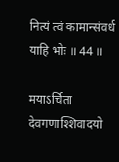नित्यं त्वं कामान्संवर्ध याहि भोः ॥ 44 ॥

मयाऽर्चिता देवगणाश्शिवादयो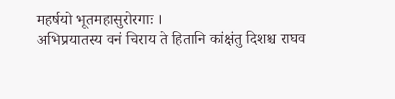महर्षयो भूतमहासुरोरगाः ।
अभिप्रयातस्य वनं चिराय ते हितानि कांक्षंतु दिशश्च राघव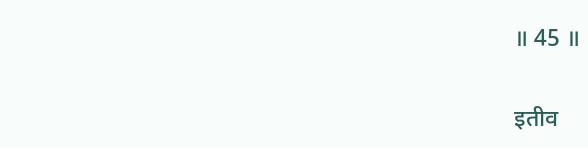॥ 45 ॥

इतीव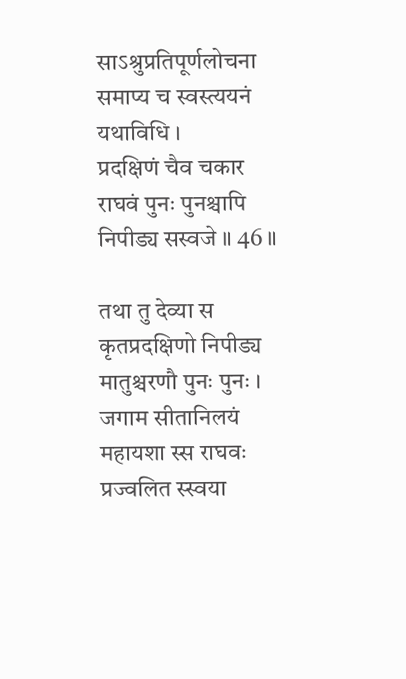साऽश्रुप्रतिपूर्णलोचना समाप्य च स्वस्त्ययनं यथाविधि ।
प्रदक्षिणं चैव चकार राघवं पुनः पुनश्चापि निपीड्य सस्वजे ॥ 46 ॥

तथा तु देव्या स कृतप्रदक्षिणो निपीड्य मातुश्चरणौ पुनः पुनः ।
जगाम सीतानिलयं महायशा स्स राघवः प्रज्वलित स्स्वया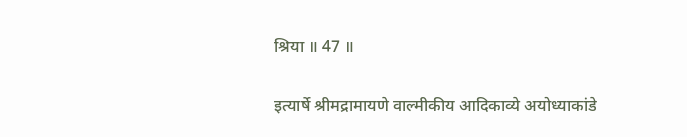श्रिया ॥ 47 ॥

इत्यार्षे श्रीमद्रामायणे वाल्मीकीय आदिकाव्ये अयोध्याकांडे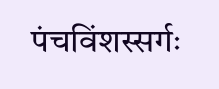पंचविंशस्सर्गः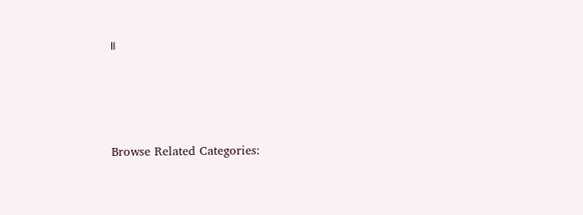॥




Browse Related Categories: